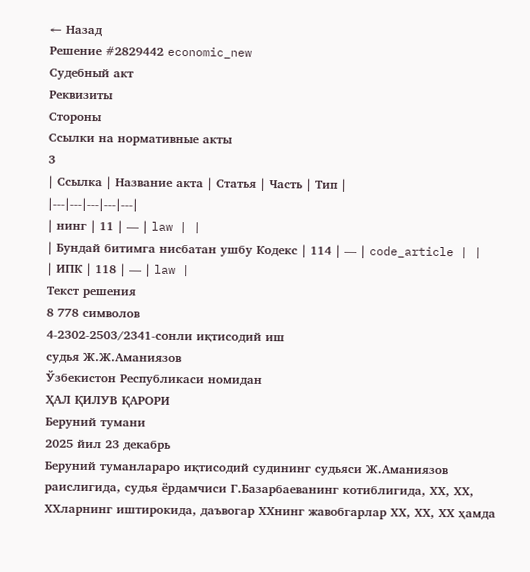← Назад
Решение #2829442 economic_new
Судебный акт
Реквизиты
Стороны
Ссылки на нормативные акты
3
| Ссылка | Название акта | Статья | Часть | Тип |
|---|---|---|---|---|
| нинг | 11 | — | law | |
| Бундай битимга нисбатан ушбу Кодекс | 114 | — | code_article | |
| ИПК | 118 | — | law |
Текст решения
8 778 символов
4-2302-2503/2341-сонли иқтисодий иш
судья Ж.Ж.Аманиязов
Ўзбекистон Республикаси номидан
ҲАЛ ҚИЛУВ ҚАРОРИ
Беруний тумани
2025 йил 23 декабрь
Беруний туманлараро иқтисодий судининг судьяси Ж.Аманиязов
раислигида, судья ёрдамчиси Г.Базарбаеванинг котиблигида, ХХ, ХХ,
ХХларнинг иштирокида, даъвогар ХХнинг жавобгарлар ХХ, ХХ, ХХ ҳамда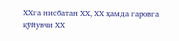ХХга нисбатан ХХ, ХХ ҳамда гаровга қўйувчи ХХ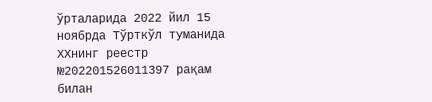ўрталарида 2022 йил 15
ноябрда Тўрткўл туманида ХХнинг реестр №202201526011397 рақам билан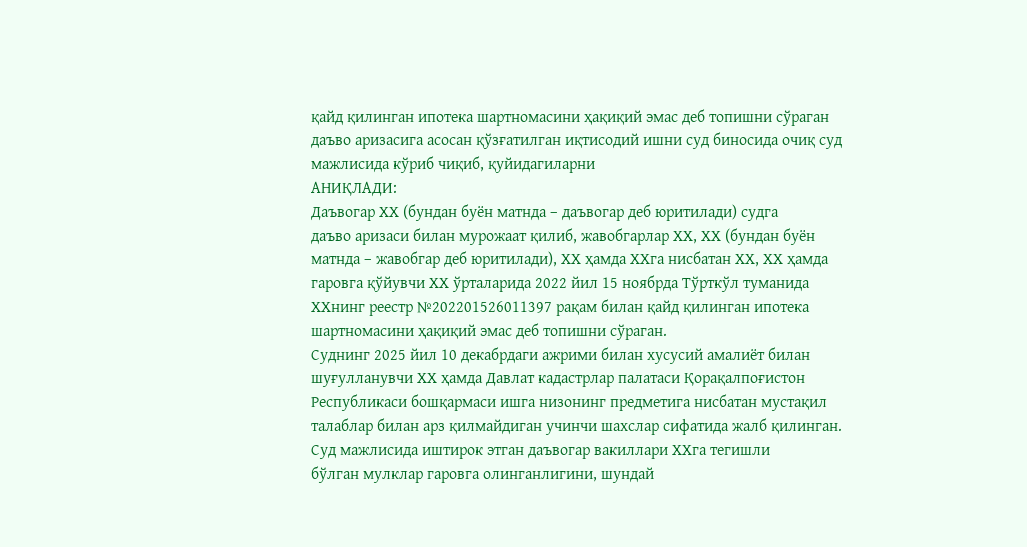қайд қилинган ипотека шартномасини ҳақиқий эмас деб топишни сўраган
даъво аризасига асосан қўзғатилган иқтисодий ишни суд биносида очиқ суд
мажлисида кўриб чиқиб, қуйидагиларни
АНИҚЛАДИ:
Даъвогар ХХ (бундан буён матнда – даъвогар деб юритилади) судга
даъво аризаси билан мурожаат қилиб, жавобгарлар ХХ, ХХ (бундан буён
матнда – жавобгар деб юритилади), ХХ ҳамда ХХга нисбатан ХХ, ХХ ҳамда
гаровга қўйувчи ХХ ўрталарида 2022 йил 15 ноябрда Тўрткўл туманида
ХХнинг реестр №202201526011397 рақам билан қайд қилинган ипотека
шартномасини ҳақиқий эмас деб топишни сўраган.
Суднинг 2025 йил 10 декабрдаги ажрими билан хусусий амалиёт билан
шуғулланувчи ХХ ҳамда Давлат кадастрлар палатаси Қорақалпоғистон
Республикаси бошқармаси ишга низонинг предметига нисбатан мустақил
талаблар билан арз қилмайдиган учинчи шахслар сифатида жалб қилинган.
Суд мажлисида иштирок этган даъвогар вакиллари ХХга тегишли
бўлган мулклар гаровга олинганлигини, шундай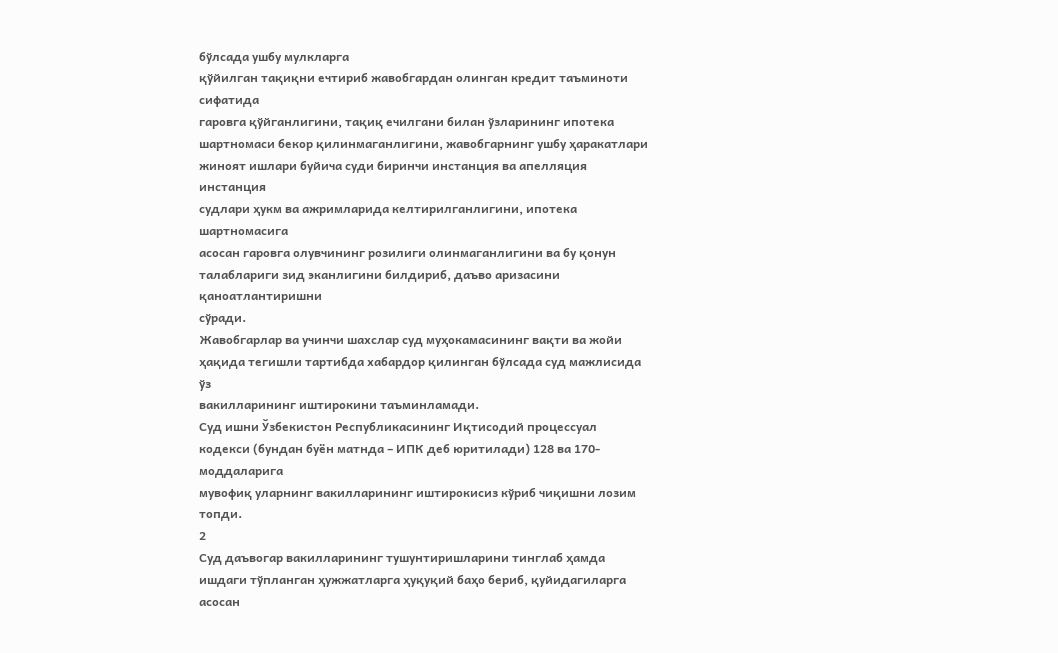бўлсада ушбу мулкларга
қўйилган тақиқни ечтириб жавобгардан олинган кредит таъминоти сифатида
гаровга қўйганлигини, тақиқ ечилгани билан ўзларининг ипотека
шартномаси бекор қилинмаганлигини, жавобгарнинг ушбу ҳаракатлари
жиноят ишлари буйича суди биринчи инстанция ва апелляция инстанция
судлари ҳукм ва ажримларида келтирилганлигини, ипотека шартномасига
асосан гаровга олувчининг розилиги олинмаганлигини ва бу қонун
талаблариги зид эканлигини билдириб, даъво аризасини қаноатлантиришни
сўради.
Жавобгарлар ва учинчи шахслар суд муҳокамасининг вақти ва жойи
ҳақида тегишли тартибда хабардор қилинган бўлсада суд мажлисида ўз
вакилларининг иштирокини таъминламади.
Суд ишни Ўзбекистон Республикасининг Иқтисодий процессуал
кодекси (бундан буён матнда – ИПК деб юритилади) 128 ва 170-моддаларига
мувофиқ уларнинг вакилларининг иштирокисиз кўриб чиқишни лозим топди.
2
Суд даъвогар вакилларининг тушунтиришларини тинглаб ҳамда
ишдаги тўпланган ҳужжатларга ҳуқуқий баҳо бериб, қуйидагиларга
асосан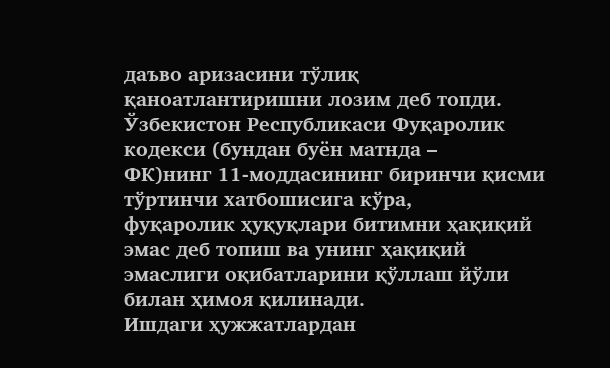даъво аризасини тўлиқ қаноатлантиришни лозим деб топди.
Ўзбекистон Республикаси Фуқаролик кодекси (бундан буён матнда –
ФК)нинг 11-моддасининг биринчи қисми тўртинчи хатбошисига кўра,
фуқаролик ҳуқуқлари битимни ҳақиқий эмас деб топиш ва унинг ҳақиқий
эмаслиги оқибатларини қўллаш йўли билан ҳимоя қилинади.
Ишдаги ҳужжатлардан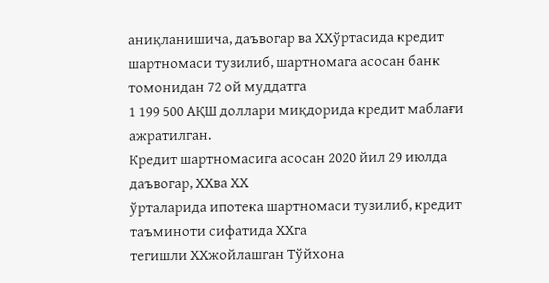аниқланишича, даъвогар ва ХХўртасида кредит
шартномаси тузилиб, шартномага асосан банк томонидан 72 ой муддатга
1 199 500 АҚШ доллари миқдорида кредит маблағи ажратилган.
Кредит шартномасига асосан 2020 йил 29 июлда даъвогар, ХХва ХХ
ўрталарида ипотека шартномаси тузилиб, кредит таъминоти сифатида ХХга
тегишли ХХжойлашган Тўйхона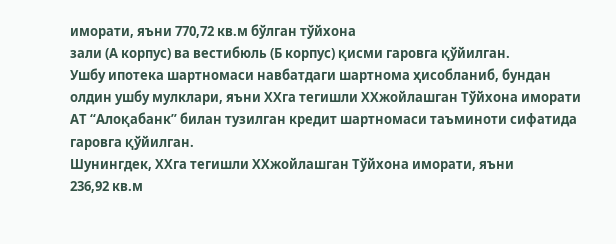иморати, яъни 770,72 кв.м бўлган тўйхона
зали (А корпус) ва вестибюль (Б корпус) қисми гаровга қўйилган.
Ушбу ипотека шартномаси навбатдаги шартнома ҳисобланиб, бундан
олдин ушбу мулклари, яъни ХХга тегишли ХХжойлашган Тўйхона иморати
АТ “Алоқабанк” билан тузилган кредит шартномаси таъминоти сифатида
гаровга қўйилган.
Шунингдек, ХХга тегишли ХХжойлашган Тўйхона иморати, яъни
236,92 кв.м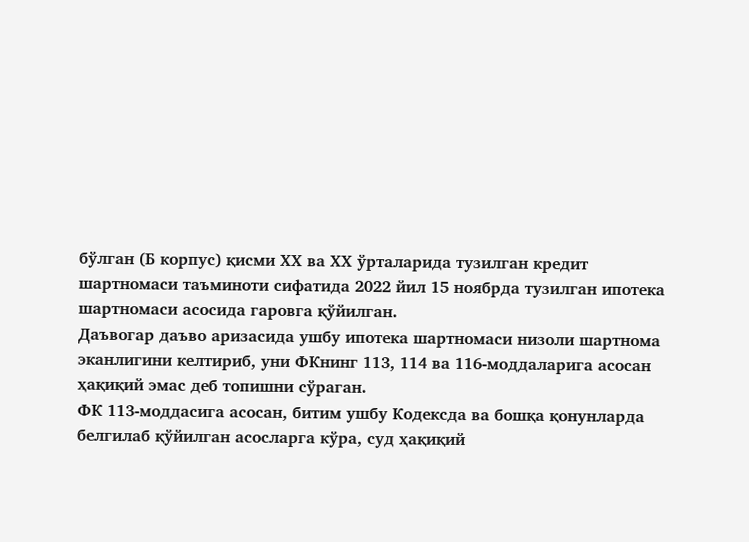бўлган (Б корпус) қисми ХХ ва ХХ ўрталарида тузилган кредит
шартномаси таъминоти сифатида 2022 йил 15 ноябрда тузилган ипотека
шартномаси асосида гаровга қўйилган.
Даъвогар даъво аризасида ушбу ипотека шартномаси низоли шартнома
эканлигини келтириб, уни ФКнинг 113, 114 ва 116-моддаларига асосан
ҳақиқий эмас деб топишни сўраган.
ФК 113-моддасига асосан, битим ушбу Кодексда ва бошқа қонунларда
белгилаб қўйилган асосларга кўра, суд ҳақиқий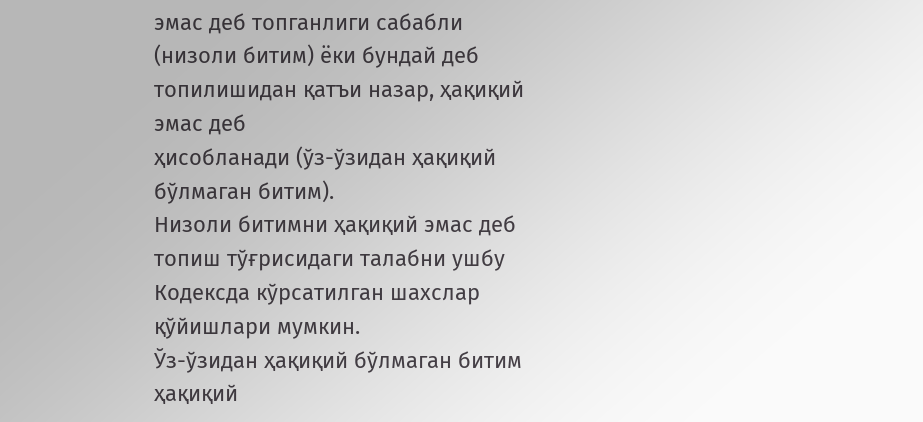эмас деб топганлиги сабабли
(низоли битим) ёки бундай деб топилишидан қатъи назар, ҳақиқий эмас деб
ҳисобланади (ўз-ўзидан ҳақиқий бўлмаган битим).
Низоли битимни ҳақиқий эмас деб топиш тўғрисидаги талабни ушбу
Кодексда кўрсатилган шахслар қўйишлари мумкин.
Ўз-ўзидан ҳақиқий бўлмаган битим ҳақиқий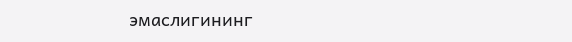эмаслигининг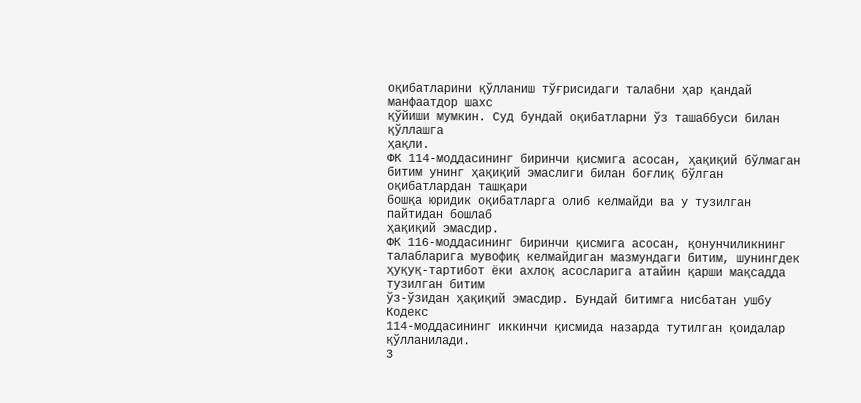оқибатларини қўлланиш тўғрисидаги талабни ҳар қандай манфаатдор шахс
қўйиши мумкин. Суд бундай оқибатларни ўз ташаббуси билан қўллашга
ҳақли.
ФК 114-моддасининг биринчи қисмига асосан, ҳақиқий бўлмаган
битим унинг ҳақиқий эмаслиги билан боғлиқ бўлган оқибатлардан ташқари
бошқа юридик оқибатларга олиб келмайди ва у тузилган пайтидан бошлаб
ҳақиқий эмасдир.
ФК 116-моддасининг биринчи қисмига асосан, қонунчиликнинг
талабларига мувофиқ келмайдиган мазмундаги битим, шунингдек
ҳуқуқ-тартибот ёки ахлоқ асосларига атайин қарши мақсадда тузилган битим
ўз-ўзидан ҳақиқий эмасдир. Бундай битимга нисбатан ушбу Кодекс
114-моддасининг иккинчи қисмида назарда тутилган қоидалар қўлланилади.
3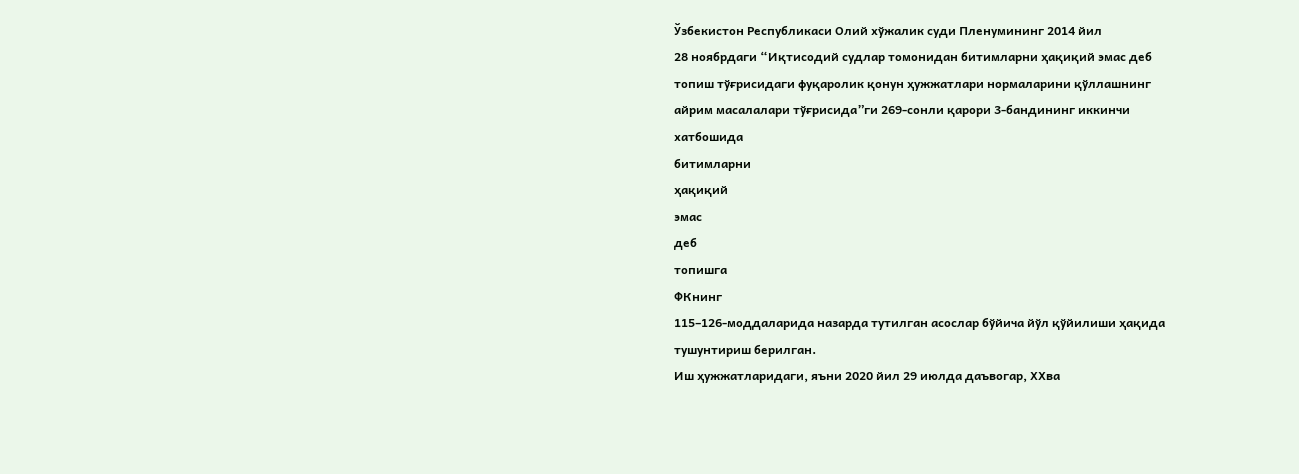Ўзбекистон Республикаси Олий хўжалик суди Пленумининг 2014 йил
28 ноябрдаги “Иқтисодий судлар томонидан битимларни ҳақиқий эмас деб
топиш тўғрисидаги фуқаролик қонун ҳужжатлари нормаларини қўллашнинг
айрим масалалари тўғрисида”ги 269-сонли қарори 3-бандининг иккинчи
хатбошида
битимларни
ҳақиқий
эмас
деб
топишга
ФКнинг
115–126-моддаларида назарда тутилган асослар бўйича йўл қўйилиши ҳақида
тушунтириш берилган.
Иш ҳужжатларидаги, яъни 2020 йил 29 июлда даъвогар, ХХва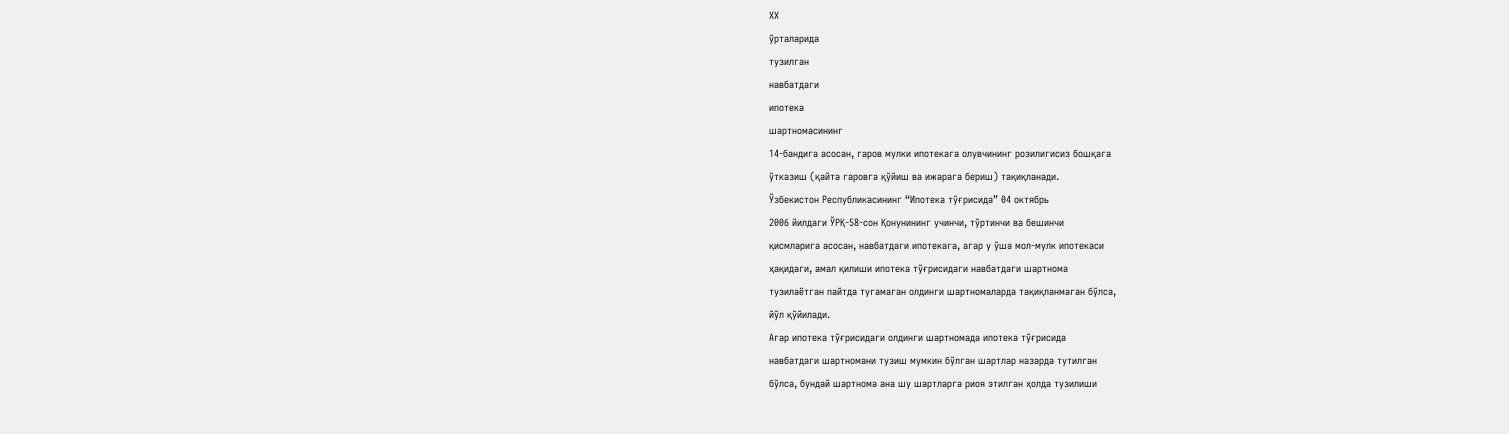ХХ
ўрталарида
тузилган
навбатдаги
ипотека
шартномасининг
14-бандига асосан, гаров мулки ипотекага олувчининг розилигисиз бошқага
ўтказиш (қайта гаровга қўйиш ва ижарага бериш) тақиқланади.
Ўзбекистон Республикасининг “Ипотека тўғрисида” 04 октябрь
2006 йилдаги ЎРҚ-58-сон Қонунининг учинчи, тўртинчи ва бешинчи
қисмларига асосан, навбатдаги ипотекага, агар у ўша мол-мулк ипотекаси
ҳақидаги, амал қилиши ипотека тўғрисидаги навбатдаги шартнома
тузилаётган пайтда тугамаган олдинги шартномаларда тақиқланмаган бўлса,
йўл қўйилади.
Агар ипотека тўғрисидаги олдинги шартномада ипотека тўғрисида
навбатдаги шартномани тузиш мумкин бўлган шартлар назарда тутилган
бўлса, бундай шартнома ана шу шартларга риоя этилган ҳолда тузилиши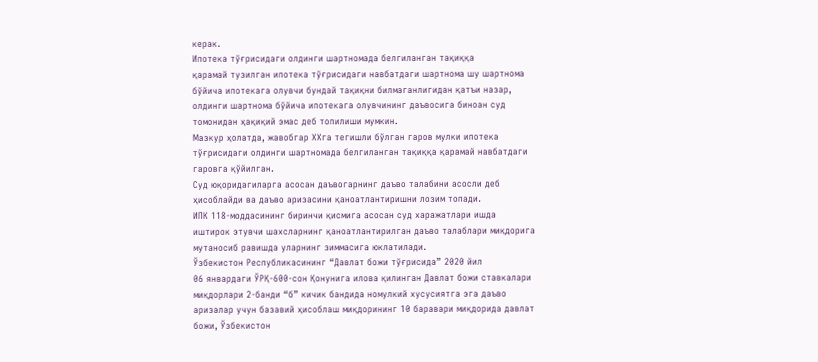керак.
Ипотека тўғрисидаги олдинги шартномада белгиланган тақиққа
қарамай тузилган ипотека тўғрисидаги навбатдаги шартнома шу шартнома
бўйича ипотекага олувчи бундай тақиқни билмаганлигидан қатъи назар,
олдинги шартнома бўйича ипотекага олувчининг даъвосига биноан суд
томонидан ҳақиқий эмас деб топилиши мумкин.
Мазкур ҳолатда, жавобгар ХХга тегишли бўлган гаров мулки ипотека
тўғрисидаги олдинги шартномада белгиланган тақиққа қарамай навбатдаги
гаровга қўйилган.
Суд юқоридагиларга асосан даъвогарнинг даъво талабини асосли деб
ҳисоблайди ва даъво аризасини қаноатлантиришни лозим топади.
ИПК 118-моддасининг биринчи қисмига асосан суд харажатлари ишда
иштирок этувчи шахсларнинг қаноатлантирилган даъво талаблари миқдорига
мутаносиб равишда уларнинг зиммасига юклатилади.
Ўзбекистон Республикасининг “Давлат божи тўғрисида” 2020 йил
06 январдаги ЎРҚ-600-сон Қонунига илова қилинган Давлат божи ставкалари
миқдорлари 2-банди “б” кичик бандида номулкий хусусиятга эга даъво
аризалар учун базавий ҳисоблаш миқдорининг 10 баравари миқдорида давлат
божи, Ўзбекистон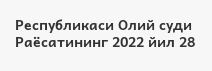Республикаси Олий суди Раёсатининг 2022 йил 28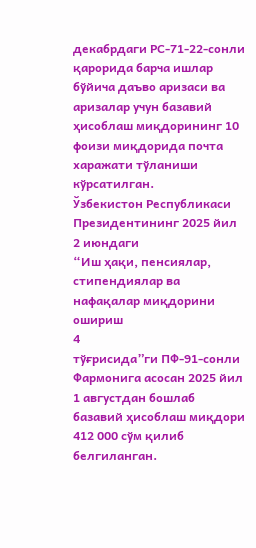декабрдаги РС-71-22-сонли қарорида барча ишлар бўйича даъво аризаси ва
аризалар учун базавий ҳисоблаш миқдорининг 10 фоизи миқдорида почта
харажати тўланиши кўрсатилган.
Ўзбекистон Республикаси Президентининг 2025 йил 2 июндаги
“Иш ҳақи, пенсиялар, стипендиялар ва нафақалар миқдорини ошириш
4
тўғрисида”ги ПФ-91-сонли Фармонига асосан 2025 йил 1 августдан бошлаб
базавий ҳисоблаш миқдори 412 000 сўм қилиб белгиланган.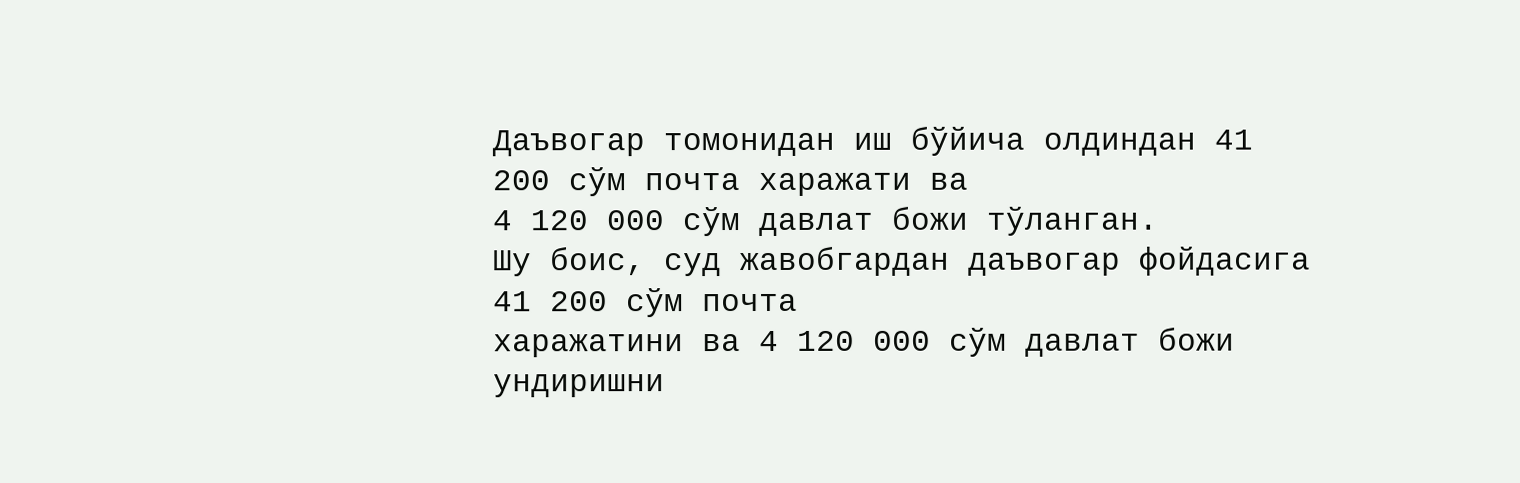Даъвогар томонидан иш бўйича олдиндан 41 200 сўм почта харажати ва
4 120 000 сўм давлат божи тўланган.
Шу боис, суд жавобгардан даъвогар фойдасига 41 200 сўм почта
харажатини ва 4 120 000 сўм давлат божи ундиришни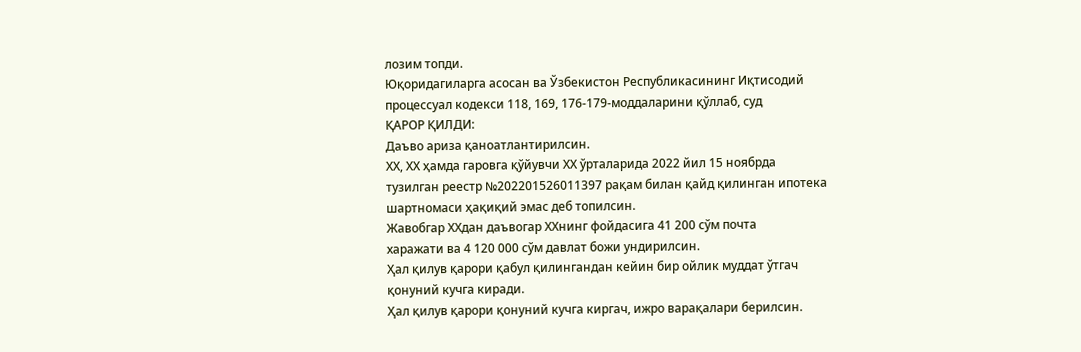лозим топди.
Юқоридагиларга асосан ва Ўзбекистон Республикасининг Иқтисодий
процессуал кодекси 118, 169, 176-179-моддаларини қўллаб, суд
ҚАРОР ҚИЛДИ:
Даъво ариза қаноатлантирилсин.
ХХ, ХХ ҳамда гаровга қўйувчи ХХ ўрталарида 2022 йил 15 ноябрда
тузилган реестр №202201526011397 рақам билан қайд қилинган ипотека
шартномаси ҳақиқий эмас деб топилсин.
Жавобгар ХХдан даъвогар ХХнинг фойдасига 41 200 сўм почта
харажати ва 4 120 000 сўм давлат божи ундирилсин.
Ҳал қилув қарори қабул қилингандан кейин бир ойлик муддат ўтгач
қонуний кучга киради.
Ҳал қилув қарори қонуний кучга киргач, ижро варақалари берилсин.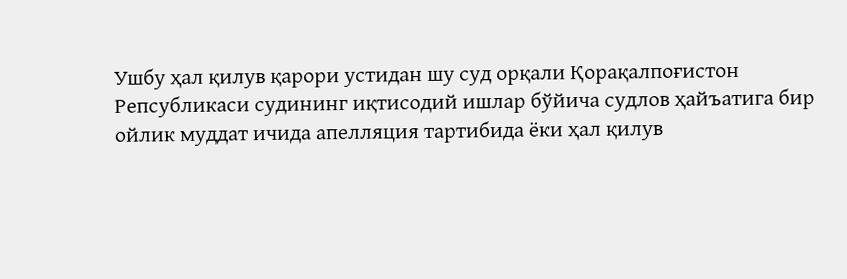Ушбу ҳал қилув қарори устидан шу суд орқали Қорақалпоғистон
Репсубликаси судининг иқтисодий ишлар бўйича судлов ҳайъатига бир
ойлик муддат ичида апелляция тартибида ёки ҳал қилув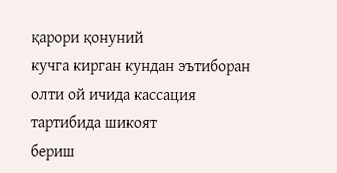қарори қонуний
кучга кирган кундан эътиборан олти ой ичида кассация тартибида шикоят
бериш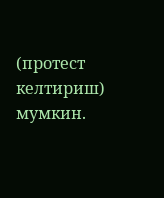(протест келтириш) мумкин.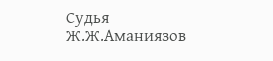Судья
Ж.Ж.Аманиязов